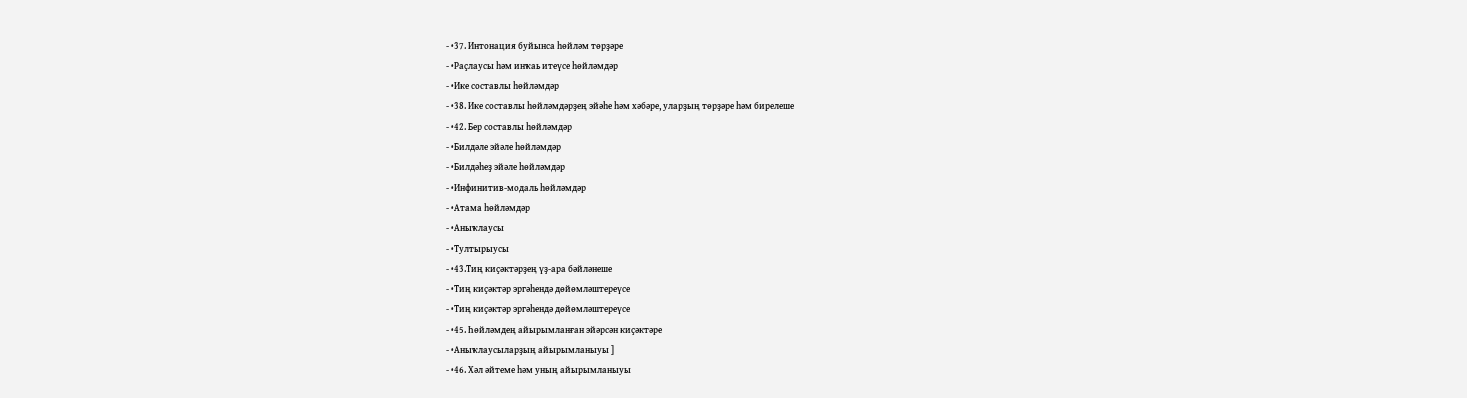- •37. Интонация буйынса һөйләм төрҙәре
- •Раҫлаусы һәм инҡаь итеүсе һөйләмдәр
- •Ике составлы һөйләмдәр
- •38. Ике составлы һөйләмдәрҙең эйәһе һәм хәбәре, уларҙың төрҙәре һәм бирелеше
- •42. Бер составлы һөйләмдәр
- •Билдәле эйәле һөйләмдәр
- •Билдәһеҙ эйәле һөйләмдәр
- •Инфинитив-модаль һөйләмдәр
- •Атама һөйләмдәр
- •Аныҡлаусы
- •Тултырыусы
- •43.Тиң киҫәктәрҙең үҙ-ара бәйләнеше
- •Тиң киҫәктәр эргәһендә дөйөмләштереүсе
- •Тиң киҫәктәр эргәһендә дөйөмләштереүсе
- •45. Һөйләмдең айырымланған эйәрсән киҫәктәре
- •Аныҡлаусыларҙың айырымланыуы ]
- •46. Хәл әйтеме һәм уның айырымланыуы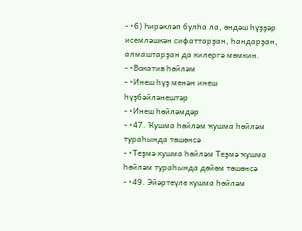- •6) Һирәкләп булһа ла, өндәш һүҙҙәр исемләшкән сифаттарҙан, һандарҙан, алмаштарҙан да килергә мөмкин.
- •Вокатив һөйләм
- •Инеш һүҙ менән инеш һүҙбәйләнештәр
- •Инеш һөйләмдәр
- •47. Ҡушма һөйләм ҡушма һөйләм тураһында төшөнсә
- •Теҙмә кушма һөйләм Теҙмә ҡушма һөйләм тураһында дөйөм төшөнсә
- •49. Эйәртеүле кушма һөйләм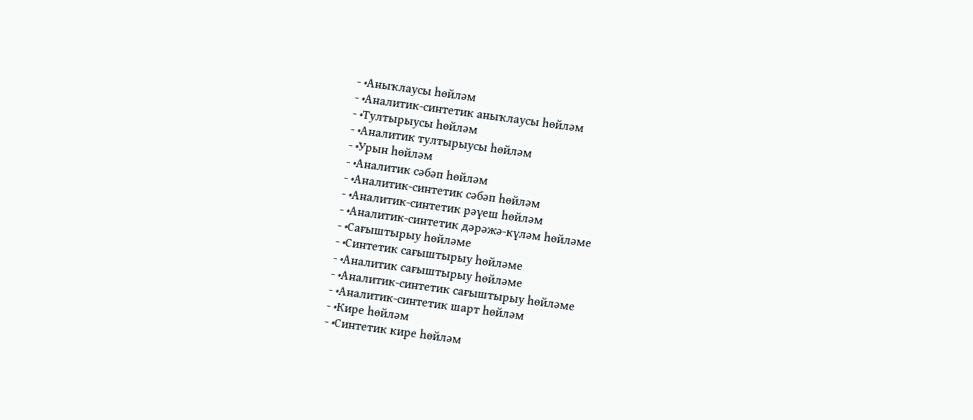- •Аныҡлаусы һөйләм
- •Аналитик-синтетик аныҡлаусы һөйләм
- •Тултырыусы һөйләм
- •Аналитик тултырыусы һөйләм
- •Урын һөйләм
- •Аналитик сәбәп һөйләм
- •Аналитик-синтетик сәбәп һөйләм
- •Аналитик-синтетик рәүеш һөйләм
- •Аналитик-синтетик дәрәжә-күләм һөйләме
- •Сағыштырыу һөйләме
- •Синтетик сағыштырыу һөйләме
- •Аналитик сағыштырыу һөйләме
- •Аналитик-синтетик сағыштырыу һөйләме
- •Аналитик-синтетик шарт һөйләм
- •Кире һөйләм
- •Синтетик кире һөйләм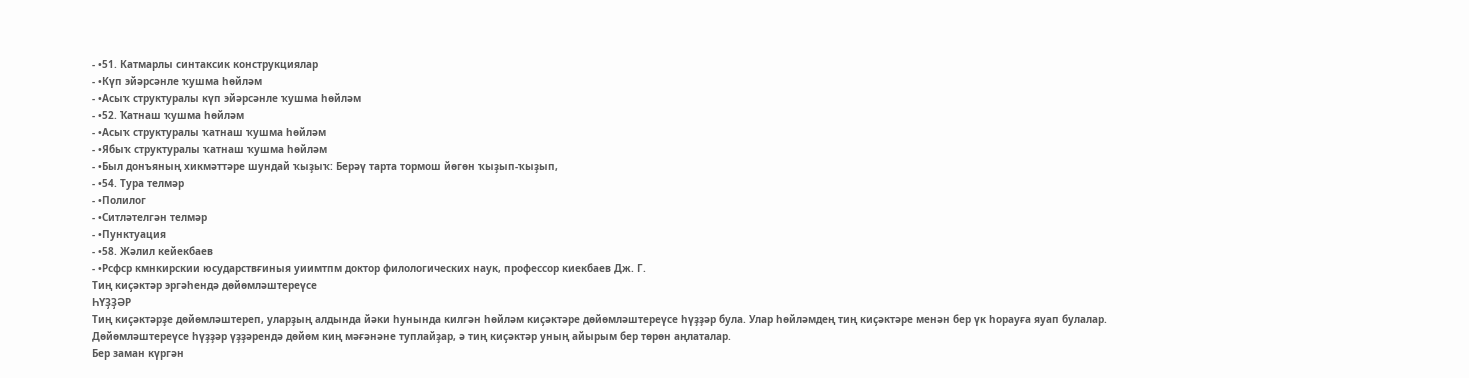- •51. Катмарлы синтаксик конструкциялар
- •Күп эйәрсәнле ҡушма һөйләм
- •Асыҡ структуралы күп эйәрсәнле ҡушма һөйләм
- •52. Ҡатнаш ҡушма һөйләм
- •Асыҡ структуралы ҡатнаш ҡушма һөйләм
- •Ябыҡ структуралы ҡатнаш ҡушма һөйләм
- •Был донъяның хикмәттәре шундай ҡыҙыҡ: Берәү тарта тормош йөгөн ҡыҙып-ҡыҙып,
- •54. Тура телмәр
- •Полилог
- •Ситләтелгән телмәр
- •Пунктуация
- •58. Жәлил кейекбаев
- •Рсфср кмнкирскии юсударствғиныя уиимтпм доктор филологических наук, профессор киекбаев Дж. Г.
Тиң киҫәктәр эргәһендә дөйөмләштереүсе
ҺҮҘҘӘР
Тиң киҫәктәрҙе дөйөмләштереп, уларҙың алдында йәки һунында килгән һөйләм киҫәктәре дөйөмләштереүсе һүҙҙәр була. Улар һөйләмдең тиң киҫәктәре менән бер үк һорауға яуап булалар.
Дөйөмләштереүсе һүҙҙәр үҙҙәрендә дөйөм киң мәғәнәне туплайҙар, ә тиң киҫәктәр уның айырым бер төрөн аңлаталар.
Бер заман күргән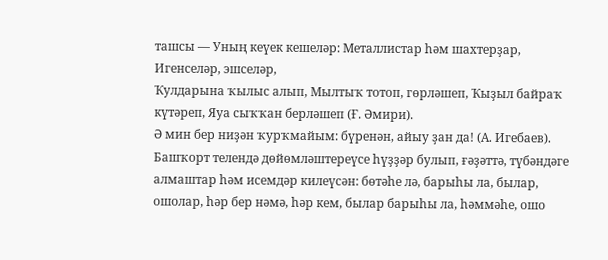ташсы — Уның кеүек кешеләр: Металлистар һәм шахтерҙар, Игенселәр, эшселәр,
Ҡулдарына ҡылыс алып, Мылтыҡ тотоп, гөрләшеп, Ҡыҙыл байраҡ күтәреп, Яуа сыҡҡан берләшеп (Ғ. Әмири).
Ә мин бер ниҙән ҡурҡмайым: бүренән, айыу ҙан да! (А. Игебаев).
Башҡорт телендә дөйөмләштереүсе һүҙҙәр булып, ғәҙәттә, түбәндәге алмаштар һәм исемдәр килеүсән: бөтәһе лә, барыһы ла, былар, ошолар, һәр бер нәмә, һәр кем, былар барыһы ла, һәммәһе, ошо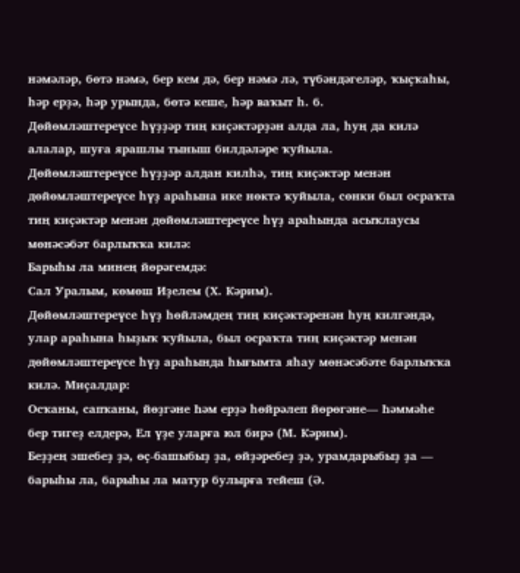нәмәләр, бөтә нәмә, бер кем дә, бер нәмә лә, түбәндәгеләр, ҡыҫҡаһы, һәр ерҙә, һәр урында, бөтә кеше, һәр ваҡыт һ. б.
Дөйөмләштереүсе һүҙҙәр тиң киҫәктәрҙән алда ла, һуң да килә алалар, шуға ярашлы тыныш билдәләре ҡуйыла.
Дөйөмләштереүсе һүҙҙәр алдан килһә, тиң киҫәктәр менән дөйөмләштереүсе һүҙ араһына ике нөктә ҡуйыла, сөнки был осраҡта тиң киҫәктәр менән дөйөмләштереүсе һүҙ араһында асыҡлаусы мөнәсәбәт барлыҡҡа килә:
Барыһы ла минең йөрәгемдә:
Сал Уралым, көмөш Иҙелем (Х. Кәрим).
Дөйөмләштереүсе һүҙ һөйләмдең тиң киҫәктәренән һуң килгәндә, улар араһына һыҙыҡ ҡуйыла, был осраҡта тиң киҫәктәр менән дөйөмләштереүсе һүҙ араһында һығымта яһау мөнәсәбәте барлыҡҡа килә. Миҫалдар:
Осҡаны, сапҡаны, йөҙгәне Һәм ерҙә һөйрәлеп йөрөгәне— Һәммәһе бер тигеҙ елдерә, Ел үҙе уларға юл бирә (М. Кәрим).
Беҙҙең эшебеҙ ҙә, өҫ-башыбыҙ ҙа, өйҙәребеҙ ҙә, урамдарыбыҙ ҙа — барыһы ла, барыһы ла матур булырға тейеш (Ә.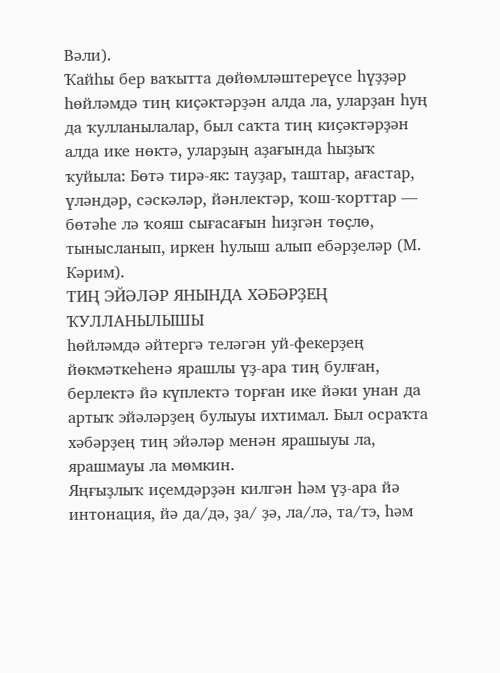Вәли).
Ҡайһы бер ваҡытта дөйөмләштереүсе һүҙҙәр һөйләмдә тиң киҫәктәрҙән алда ла, уларҙан һуң да ҡулланылалар, был саҡта тиң киҫәктәрҙән алда ике нөктә, уларҙың аҙағында һыҙыҡ ҡуйыла: Бөтә тирә-як: тауҙар, таштар, ағастар, үләндәр, сәскәләр, йәнлектәр, ҡош-ҡорттар — бөтәһе лә ҡояш сығасағын һиҙгән төҫлө, тынысланып, иркен һулыш алып ебәрҙеләр (М. Кәрим).
ТИҢ ЭЙӘЛӘР ЯНЫНДА ХӘБӘРҘЕҢ ҠУЛЛАНЫЛЫШЫ
һөйләмдә әйтергә теләгән уй-фекерҙең йөкмәткеһенә ярашлы үҙ-ара тиң булған, берлектә йә күплектә торған ике йәки унан да артыҡ эйәләрҙең булыуы ихтимал. Был осраҡта хәбәрҙең тиң эйәләр менән ярашыуы ла, ярашмауы ла мөмкин.
Яңғыҙлыҡ иҫемдәрҙән килгән һәм үҙ-ара йә интонация, йә да/дә, ҙа/ ҙә, ла/лә, та/тэ, һәм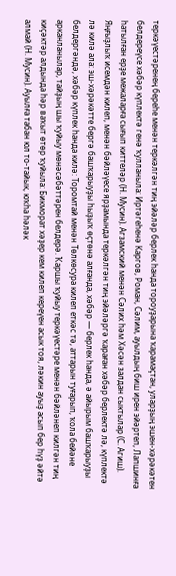теркәүестәренең береһе менән теркәлгән тиң эйәләр берлек һанда тороуҙарына ҡарамаҫтан, уларҙың эшен-хәрәкәтен белдереүсе хәбәр күплектә генә ҡулланыла: Иртәгеһенә Каргов, Роман, Сәлим, ауылдың биш ирен эйәртеп, Лапшинға һатылған ерҙе межаларға сығып киттеләр (Н. Мусин). Агзамский менән Сәлих һәм Хәсән залдан сыктылар (С. Агиш).
Яңғыҙлыҡ исемдән килеп, менән бәйләүесе ярҙамында теркәлгән тиң эйәләргә ҡараған хәбәр берлектә лә, күплектә лә килә ала: эш-хәрәкәтте бергә башҡарыуҙы һыҙыҡ өҫтөнә алғанда, хәбәр — берлек һанда, ә айырым башҡарыуҙы белдергәндә, хәбәр күплек һанда килә: Торомтай менән Төлкөсура килеп еткәс тә, аттарын туғарып, ҡола бейәне арканланылар, тайҙың шы ҡуйыу мөнәсәбәттәрен белдерә. Ҡаршы ҡуйыу теркәүестәре менән бәйләнеп килгән тиң киҫәктәр алдында һәр ваҡыт өтөр ҡуйыла: Бикморат хәҙер кем килеп кереүен асык тоя, ләкин ауыҙ асып бер һүҙ әйтә алмай (Н. Мусин). Ауылға табан юл то-тайык, юҡһа һәләк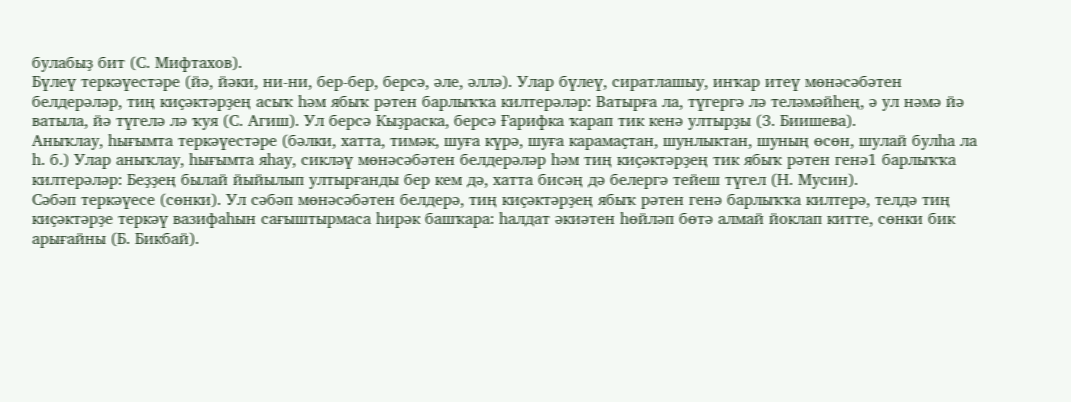булабыҙ бит (С. Мифтахов).
Бүлеү теркәүестәре (йә, йәки, ни-ни, бер-бер, берсә, әле, әллә). Улар бүлеү, сиратлашыу, инҡар итеү мөнәсәбәтен белдерәләр, тиң киҫәктәрҙең асыҡ һәм ябыҡ рәтен барлыҡҡа килтерәләр: Ватырға ла, түгергә лә теләмәйһең, ә ул нәмә йә ватыла, йә түгелә лә ҡуя (С. Агиш). Ул берсә Кыҙраска, берсә Ғарифка ҡарап тик кенә ултырҙы (3. Биишева).
Аныҡлау, һығымта теркәүестәре (бәлки, хатта, тимәк, шуға күрә, шуға карамаҫтан, шунлыктан, шуның өсөн, шулай булһа ла һ. б.) Улар аныҡлау, һығымта яһау, сикләү мөнәсәбәтен белдерәләр һәм тиң киҫәктәрҙең тик ябыҡ рәтен генә1 барлыҡҡа килтерәләр: Беҙҙең былай йыйылып ултырғанды бер кем дә, хатта бисәң дә белергә тейеш түгел (Н. Мусин).
Сәбәп теркәүесе (сөнки). Ул сәбәп мөнәсәбәтен белдерә, тиң киҫәктәрҙең ябыҡ рәтен генә барлыҡҡа килтерә, телдә тиң киҫәктәрҙе теркәү вазифаһын сағыштырмаса һирәк башҡара: һалдат әкиәтен һөйләп бөтә алмай йоклап китте, сөнки бик арығайны (Б. Бикбай).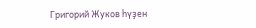Григорий Жуков һүҙен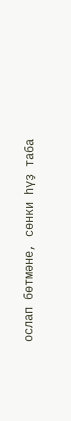ослап бөтмәне, сөнки һүҙ таба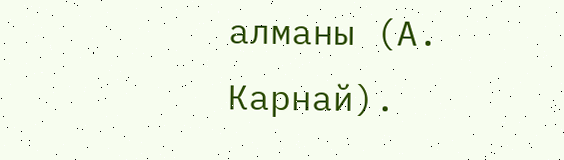алманы (А. Карнай).